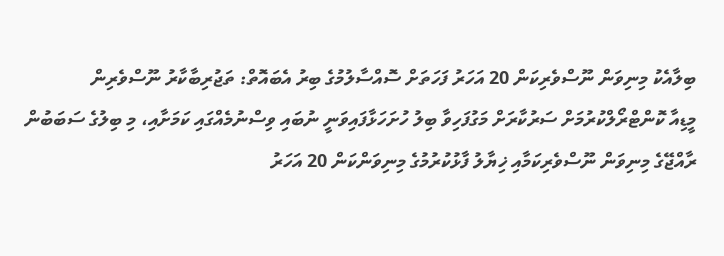ބިލާއެކު މިނިވަން ނޫސްވެރިކަން 20 އަހަރު ފަހަތަށް ސޮއްސާލުމުގެ ބިރު އެބައޮތް: ތަޖުރިބާކާރު ނޫސްވެރިން
މީޑިއާ ކޮންޓްރޯލްކުރުމަށް ސަރުކާރަށް މަގުފަހިވާ ބިލު ހުށަހަޅާފައިވަނީ ނުބައި ވިސްނުމެއްގައި ކަމަށާއި، މި ބިލުގެ ސަބަބުން ރާއްޖޭގެ މިނިވަން ނޫސްވެރިކަމާއި ޚިޔާލު ފާޅުކުރުމުގެ މިނިވަންކަން 20 އަހަރު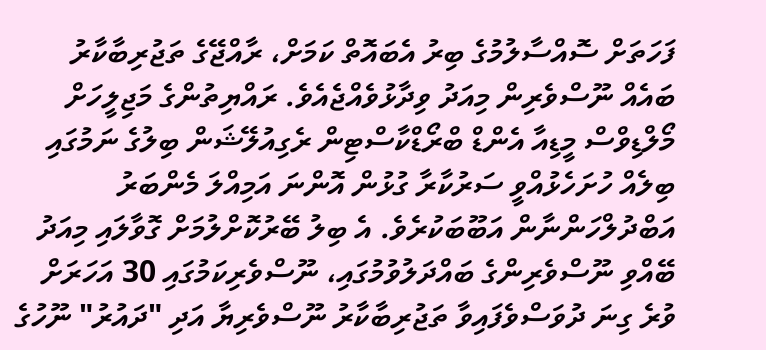ފަހަތަށް ސޮއްސާލުމުގެ ބިރު އެބައޮތް ކަމަށް، ރާއްޖޭގެ ތަޖުރިބާކާރު ބައެއް ނޫސްވެރިން މިއަދު ވިދާޅުވެއްޖެއެވެ. ރައްޔިތުންގެ މަޖިލީހަށް މޯލްޑިވްސް މީޑިއާ އެންޑް ބްރޯޑްކާސްޓިން ރެގިއުލޭޝަން ބިލުގެ ނަމުގައި ބިލެއް ހުށަހެޅުއްވީ ސަރުކާރާ ގުޅުން އޮންނަ އަމިއްލަ މެންބަރު އަބްދުލްހަންނާން އަބޫބަކުރެވެ. އެ ބިލު ބޭރުކޮށްލުމަށް ގޮވާލައި މިއަދު ބޭއްވި ނޫސްވެރިންގެ ބައްދަލުވުމުގައި، ނޫސްވެރިކަމުގައި 30 އަހަރަށް ވުރެ ގިނަ ދުވަސްވެފައިވާ ތަޖުރިބާކާރު ނޫސްވެރިޔާ އަދި "ދައުރު" ނޫހުގެ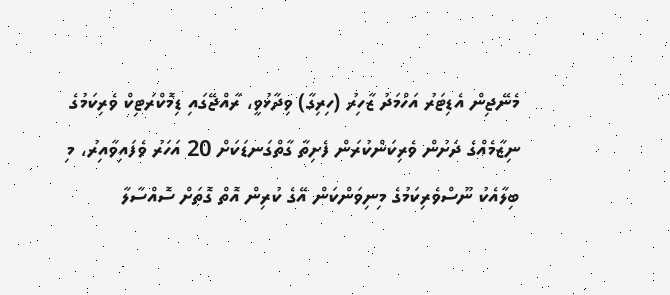މެނޭޖިން އެޑިޓަރު އަހްމަދު ޒާހިރު (ހިރިގާ) ވިދާޅުވީ، ރާއްޖޭގައި ޑިމޮކްރަޓިކް ވެރިކަމުގެ ނިޒާމެއްގެ ދަށުން ވެރިކަންކުރަން ފެށިތާ ގާތްގަނޑަކަށް 20 އަހަރު ވެފައިވާއިރު، މި ބިލާއެކު ނޫސްވެރިކަމުގެ މިނިވަންކަން އޭގެ ކުރިން އޮތް ގޮތަށް ސޮއްސާލާ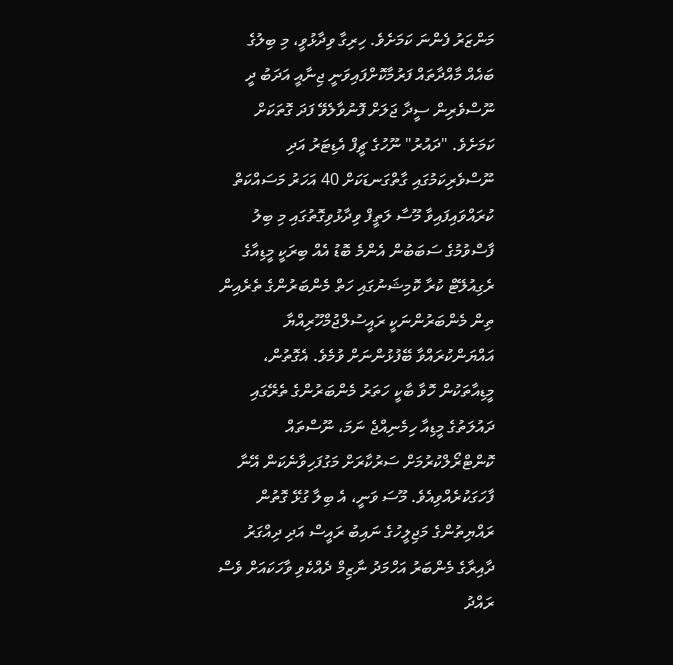މަންޒަރު ފެންނަ ކަމަށެވެ. ހިރިގާ ވިދާޅުވީ، މި ބިލުގެ ބައެއް މާއްދާތައް ފަރުމާކޮށްފައިވަނީ ޖިނާއީ އަދަބު ދީ ނޫސްވެރިން ސީދާ ޖަލަށް ފޮނުވާލެވޭ ފަދަ ގޮތަކަށް ކަމަށެވެ. "ދައުރު" ނޫހުގެ ޗީފް އެޑިޓަރު އަދި ނޫސްވެރިކަމުގައި ގާތްގަނޑަކަށް 40 އަހަރު މަސައްކަތް ކުރައްވައިފައިވާ މޫސާ ލަތީފް ވިދާޅުވިގޮތުގައި މި ބިލު ފާސްވުމުގެ ސަބަބުން އެންމެ ބޮޑު އެއް ބިރަކީ މީޑިއާގެ ރެގިއުލޭޓް ކުރާ ކޮމިޝަނުގައި ހަތް މެންބަރުންގެ ތެރެއިން ތިން މެންބަރުންނަކީ ރައީސުލްޖުމްހޫރިއްޔާ އައްޔަންކުރައްވާ ބޭފުޅުންނަށް ވުމެވެ. އެގޮތުން، މީޑިއާތަކުން ހޮވާ ބާކީ ހަތަރު މެންބަރުންގެ ތެރޭގައި ދައުލަތުގެ މީޑިއާ ހިމެނިއްޖެ ނަމަ، ނޫސްތައް ކޮންޓްރޯލްކުރުމަށް ސަރުކާރަށް މަގުފަހިވާނެކަން އޭނާ ފާހަގަކުރެއްވިއެވެ. މޫސަ ވަނީ، އެ ބިލާ ގުޅޭ ގޮތުން ރައްޔިތުންގެ މަޖިލީހުގެ ނައިބު ރައީސް އަދި ދިއްގަރު ދާއިރާގެ މެންބަރު އަހްމަދު ނާޒިމް ދެއްކެވި ވާހަކައަށް ވެސް ރައްދު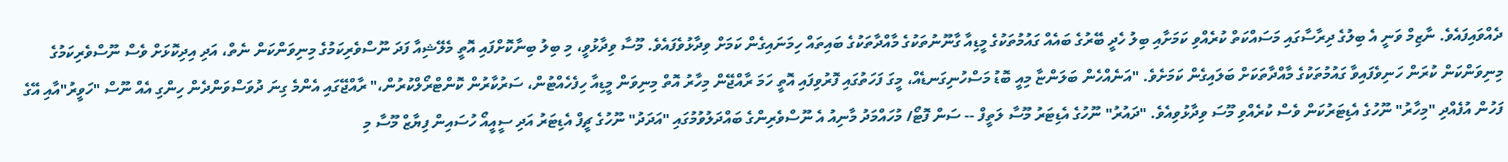ދެއްވައިފައެވެ. ނާޒިމް ވަނީ އެ ބިލުގެ ދިރާސާގައި މަސައްކަތް ކުރެއްވި ކަމަށާއި ބިލު ހެދީ ބޭރުގެ ބައެއް ގައުމުތަކުގެ މީޑިއާ ގާނޫނުތަކުގެ މާއްދާތަކުގެ ބައިތައް ހިމަނައިގެން ކަމަށް ވިދާޅުވެފައެވެ. މޫސާ ވިދާޅުވީ، މި ބިލު ބިނާކޮށްފައި އޮތީ މެލޭޝިއާ ފަދަ ނޫސްވެރިކަމުގެ މިނިވަންކަން ނެތް، އަދި އިދިކޮޅަށް ވެސް ނޫސްވެރިކަމުގެ މިނިވަންކަން ކުރަން ހަނިވެފައިވާ ގައުމުތަކުގެ މާއްދާތަކަށް ބަލައިގެން ކަމަށެވެ. "އަނެއްހެން ބަލަންޏާ މިއީ ބޮޑު މަސްހުނިގަނޑެއް، މީގަ ފަހަތުގައި ފޮރުވިފައި އޮތީ ހަމަ ރާއްޖޭން މިހާރު އޮތް މިނިވަން މީޑިއާ ހިފެހެއްޓުން، ސަރުކާރުން ކޮންޓްރޯލްކުރުން،" ރާއްޖޭގައި އެންމެ ގިނަ ދުވަސްވަންދެން ހިންގި އެއް ނޫސް "ހަވީރު"އާއި އޭގެ ފަހުން އުފެއްދި "މިހާރު" ނޫހުގެ އެޑިޓަރުކަން ވެސް ކުރެއްވި މޫސަ ވިދާޅުވިއެވެ. "ދައުރު" ނޫހުގެ އެޑިޓަރު މޫސާ ލަތީފް -- ސަން ފޮޓޯ/ މުހައްމަދު މާނިއު އެ ނޫސްވެރިންގެ ބައްދަލުވުމުގައި "އަދަދު" ނޫހުގެ ޗީފް އެޑިޓަރު އަދި ސީއީއޯ ހުސައިން ފިޔާޒް މޫސާ މި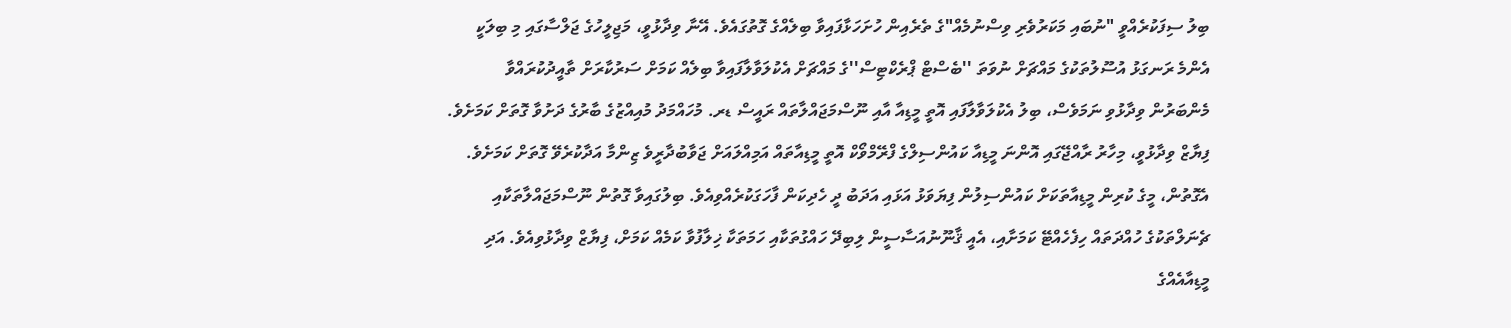ބިލު ސިފަކުރެއްވީ "ނުބައި މަކަރުވެރި ވިސްނުމެއް"ގެ ތެރެއިން ހުށަހަޅާފައިވާ ބިލެއްގެ ގޮތުގައެވެ. އޭނާ ވިދާޅުވީ، މަޖިލީހުގެ ޖަލްސާގައި މި ބިލަކީ އެންމެ ރަނގަޅު އުސޫލުތަކުގެ މައްޗަށް ނުވަތަ ''ބެސްޓް ޕްރެކްޓިސް''ގެ މައްޗަށް އެކުލަވާލާފައިވާ ބިލެއް ކަމަށް ސަރުކާރަށް ތާއީދުކުރައްވާ މެންބަރުން ވިދާޅުވި ނަމަވެސް، ބިލު އެކުލަވާލާފައި އޮތީ މީޑިއާ އާއި ނޫސްމަޖައްލާތައް ރައީސް ޑރ. މުހައްމަދު މުއިއްޒުގެ ބާރުގެ ދަށުވާ ގޮތަށް ކަމަށެވެ. ފިޔާޒް ވިދާޅުވީ، މިހާރު ރާއްޖޭގައި އޮންނަ މީޑިއާ ކައުންސިލްގެ ފްރޭމްވޯކް އޮތީ މީޑިއާތައް އަމިއްލައަށް ޖަވާބުދާރީވެ ޒިންމާ އަދާކުރެވޭ ގޮތަށް ކަމަށެވެ. އެގޮތުން، މީގެ ކުރިން މީޑިއާތަކަށް ކައުންސިލުން ފިޔަވަޅު އަޅައި އަދަބު ދީ ހެދިކަން ފާހަގަކުރެއްވިއެވެ. ބިލުގައިވާ ގޮތުން ނޫސްމަޖައްލާތަކާއި ޗެނަލްތަކުގެ ހުއްދަތައް ހިފެހެއްޓޭ ކަމަށާއި، އެއީ ޤާނޫނުއަސާސީން ލިބިދޭ ހައްގުތަކާއި ހަމަތަކާ ޚިލާފުވާ ކަމެއް ކަމަށް، ފިޔާޒް ވިދާޅުވިއެވެ. އަދި މީޑިއާއެއްގެ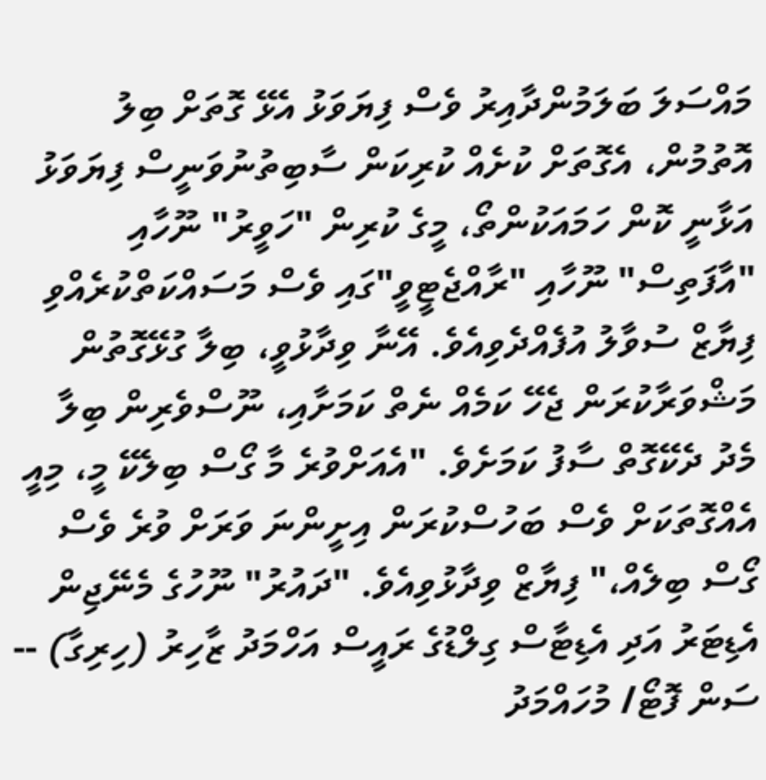މައްސަލަ ބަލަމުންދާއިރު ވެސް ފިޔަވަޅު އެޅޭ ގޮތަށް ބިލު އޮތުމުން، އެގޮތަށް ކުށެއް ކުރިކަން ސާބިތުނުވަނީސް ފިޔަވަޅު އަޅާނީ ކޮން ހަމައަކުންތޯ، މީގެ ކުރިން "ހަވީރު" ނޫހާއި "އާފަތިސް" ނޫހާއި "ރާއްޖެޓީވީ"ގައި ވެސް މަސައްކަތްކުރެއްވި ފިޔާޒް ސުވާލު އުފެއްދެވިއެވެ. އޭނާ ވިދާޅުވީ، ބިލާ ގުޅޭގޮތުން މަޝްވަރާކުރަން ޖެހޭ ކަމެއް ނެތް ކަމަށާއި، ނޫސްވެރިން ބިލާ މެދު ދެކޭގޮތް ސާފު ކަމަށެވެ. "އެއަށްވުރެ މާ ގޯސް ބިލެކޭ މީ، މިއީ އެއްގޮތަކަށް ވެސް ބަހުސްކުރަން އިށީންނަ ވަރަށް ވުރެ ވެސް ގޯސް ބިލެއް،" ފިޔާޒް ވިދާޅުވިއެވެ. "ދައުރު" ނޫހުގެ މެނޭޖިން އެޑިޓަރު އަދި އެޑިޓާސް ގިލްޑުގެ ރައީސް އަހްމަދު ޒާހިރު (ހިރިގާ) -- ސަން ފޮޓޯ/ މުހައްމަދު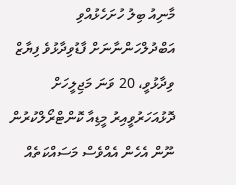މާނިއު ބިލު ހުށަހެޅުއްވި އަބްދުލްހަންނާނަށް ފާޑުވިދާޅުވެ ފިޔާޒް ވިދާޅުވީ، 20 ވަނަ މަޖިލީހަށް ދޮޅުއަހަރުވީއިރު މީޑިއާ ކޮންޓްރޯލްކުރުން ނޫން އެހެން އެއްވެސް މަސައްކަތެއް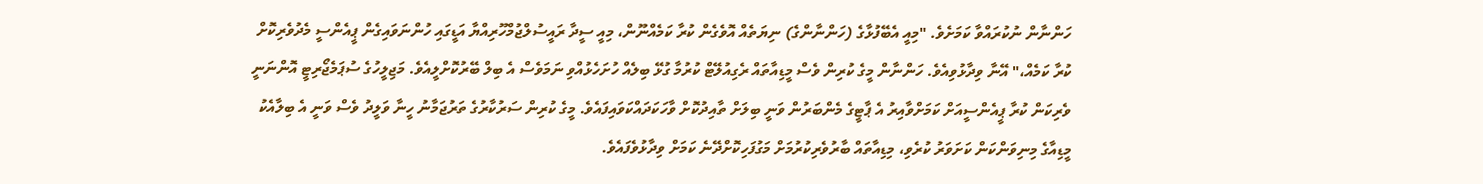ހަންނާން ނުކުރައްވާ ކަމަށެވެ. "މިއީ އެބޭފުޅާގެ (ހަންނާންގެ) ނިޔަތެއް އޮވެގެން ކުރާ ކަމެއްނޫން، މިއީ ސީދާ ރައީސުލްޖުމްހޫރިއްޔާ އަޑީގައި ހުންނަވައިގެން ޕީއެންސީ މެދުވެރިކޮށް ކުރާ ކަމެއް،" އޭނާ ވިދާޅުވިއެވެ. ހަންނާން މީގެ ކުރިން ވެސް މީޑިއާތައް ރެގިއުލޭޓް ކުރުމާ ގުޅޭ ބިލެއް ހުށަހެޅުއްވި ނަމަވެސް އެ ބިލް ބޭރުކޮށްލީއެވެ. މަޖިލީހުގެ ސުޕަމެޖޯރިޓީ އޮންނަނީ ވެރިކަން ކުރާ ޕީއެންސީއަށް ކަމަށްވާއިރު އެ ޕާޓީގެ މެންބަރުން ވަނީ ބިލަށް ތާއިދުކޮށް ވާހަކަދައްކަވައިފައެވެ. މީގެ ކުރިން ސަރުކާރުގެ ތަރުޖަމާނު ހީނާ ވަލީދު ވެސް ވަނީ އެ ބިލާއެކު މީޑިއާގެ މިނިވަންކަން ކަށަވަރު ކުރެވި، މިޑިއާތައް ބާރުވެރިކުރުމަށް މަގުފަހިކޮށްދޭނެ ކަމަށް ވިދާޅުވެފައެވެ.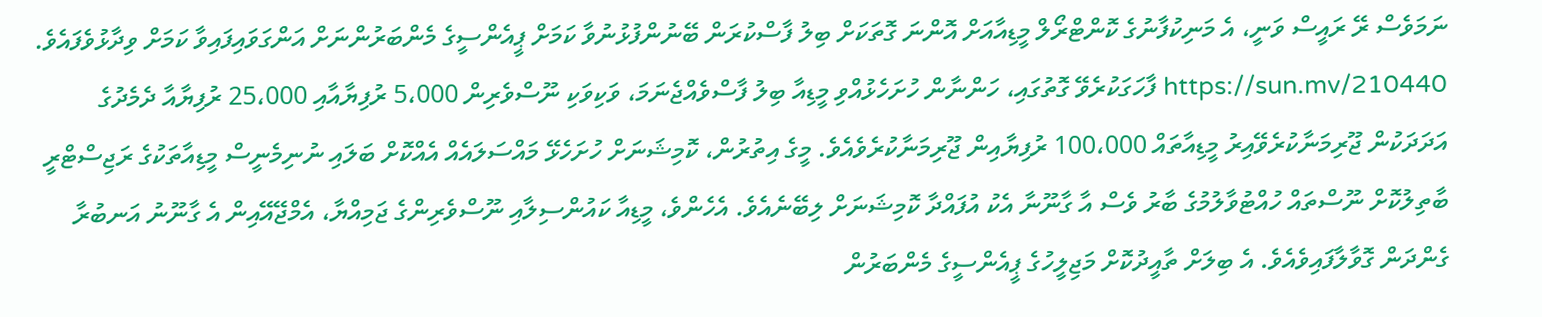ނަމަވެސް ރޭ ރައީސް ވަނީ، އެ މަނިކުފާނުގެ ކޮންޓްރޯލް މީޑިއާއަށް އޮންނަ ގޮތަކަށް ބިލު ފާސްކުރަން ބޭނުންފުޅުނުވާ ކަމަށް ޕީއެންސީގެ މެންބަރުންނަށް އަންގަވައިފައިވާ ކަމަށް ވިދާޅުވެފައެވެ. https://sun.mv/210440 ފާހަގަކުރެވޭ ގޮތުގައި، ހަންނާން ހުށަހެޅުއްވި މީޑިއާ ބިލު ފާސްވެއްޖެނަމަ، ވަކިވަކި ނޫސްވެރިން 5،000 ރުފިޔާއާއި 25،000 ރުފިޔާއާ ދެމެދުގެ އަދަދަކުން ޖޫރިމަނާކުރެވޭއިރު މީޑިއާތައް 100،000 ރުފިޔާއިން ޖޫރިމަނާކުރެވެއެވެ. މީގެ އިތުރުން، ކޮމިޝަނަށް ހުށަހެޅޭ މައްސަލައެއް އެއްކޮށް ބަލައި ނުނިމެނީސް މީޑިއާތަކުގެ ރަޖިސްޓްރީ ބާތިލުކޮށް ނޫސްތައް ހުއްޓުވާލުމުގެ ބާރު ވެސް އާ ގާނޫނާ އެކު އުފައްދާ ކޮމިޝަނަށް ލިބޭނެއެވެ. އެހެންވެ، މީޑިއާ ކައުންސިލާއި ނޫސްވެރިންގެ ޖަމިއްޔާ، އެމްޖޭއޭއިން އެ ގާނޫނު އަނބުރާ ގެންދަން ގޮވާލާފައިވެއެވެ. އެ ބިލަށް ތާއީދުކޮށް މަޖިލީހުގެ ޕީއެންސީގެ މެންބަރުން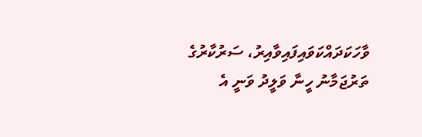ވާހަކަދައްކަވައިފައިވާއިރު، ސަރުކާރުގެ ތަރުޖަމާނު ހީނާ ވަލީދު ވަނީ އެ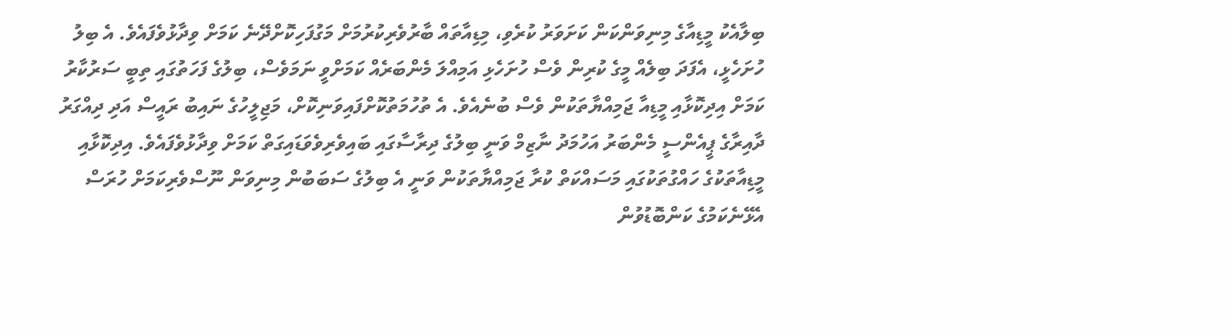ބިލާއެކު މީޑިއާގެ މިނިވަންކަން ކަށަވަރު ކުރެވި، މިޑިއާތައް ބާރުވެރިކުރުމަށް މަގުފަހިކޮށްދޭނެ ކަމަށް ވިދާޅުވެފައެވެ. އެ ބިލު ހުށަހެޅީ، އެފަދަ ބިލެއް މީގެ ކުރިން ވެސް ހުށަހެޅި އަމިއްލަ މެންބަރެއް ކަމަށްވީ ނަމަވެސް، ބިލުގެ ފަހަތުގައި ތިބީ ސަރުކާރު ކަމަށް އިދިކޮޅާއި މީޑިއާ ޖަމިއްޔާތަކުން ވެސް ބުނެއެވެ. އެ ތުހުމަތުކޮށްފައިވަނިކޮށް، މަޖިލީހުގެ ނައިބު ރައީސް އަދި ދިއްގަރު ދާއިރާގެ ޕީއެންސީ މެންބަރު އަހުމަދު ނާޒިމް ވަނީ ބިލުގެ ދިރާސާގައި ބައިވެރިވެވަޑައިގަތް ކަމަށް ވިދާޅުވެފައެވެ. އިދިކޮޅާއި މީޑިއާތަކުގެ ހައްގުތަކުގައި މަސައްކަތް ކުރާ ޖަމިއްޔާތަކުން ވަނީ އެ ބިލުގެ ސަބަބުން މިނިވަން ނޫސްވެރިކަމަށް ހުރަސް އެޅޭނެކަމުގެ ކަންބޮޑުވުން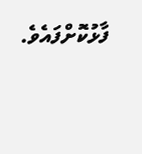ފާޅުކޮށްފައެވެ.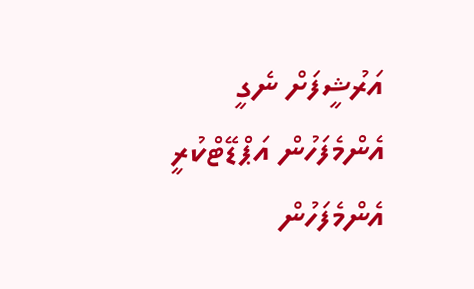އަރުޝީފަށް ނެގީ
އެންމެފަހުން އަޕްޑޭޓްކުރީ
އެންމެފަހުން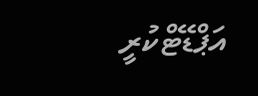އަޕްޑޭޓްކުރީ